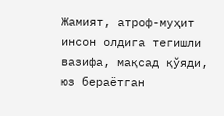Жамият, атроф-муҳит инсон олдига тегишли вазифа, мақсад қўяди, юз бераётган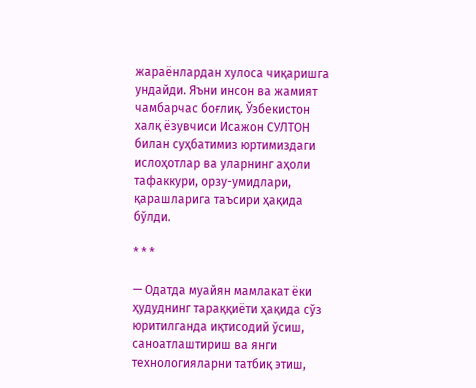жараёнлардан хулоса чиқаришга ундайди. Яъни инсон ва жамият чамбарчас боғлиқ. Ўзбекистон халқ ёзувчиси Исажон СУЛТОН билан суҳбатимиз юртимиздаги ислоҳотлар ва уларнинг аҳоли тафаккури, орзу-умидлари, қарашларига таъсири ҳақида бўлди.

* * *

— Одатда муайян мамлакат ёки ҳудуднинг тараққиёти ҳақида сўз юритилганда иқтисодий ўсиш, саноатлаштириш ва янги технологияларни татбиқ этиш,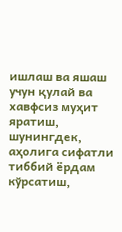ишлаш ва яшаш учун қулай ва хавфсиз муҳит яратиш, шунингдек, аҳолига сифатли тиббий ёрдам кўрсатиш,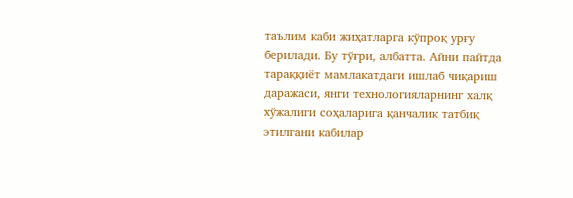таълим каби жиҳатларга кўпроқ урғу берилади. Бу тўғри, албатта. Айни пайтда тараққиёт мамлакатдаги ишлаб чиқариш даражаси, янги технологияларнинг халқ хўжалиги соҳаларига қанчалик татбиқ этилгани кабилар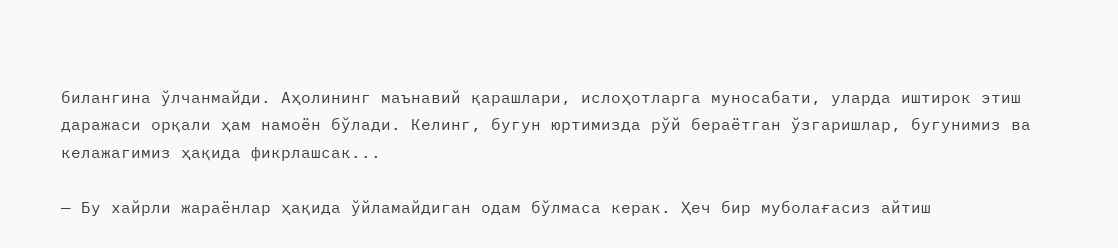билангина ўлчанмайди. Аҳолининг маънавий қарашлари, ислоҳотларга муносабати, уларда иштирок этиш даражаси орқали ҳам намоён бўлади. Келинг, бугун юртимизда рўй бераётган ўзгаришлар, бугунимиз ва келажагимиз ҳақида фикрлашсак...

— Бу хайрли жараёнлар ҳақида ўйламайдиган одам бўлмаса керак. Ҳеч бир муболағасиз айтиш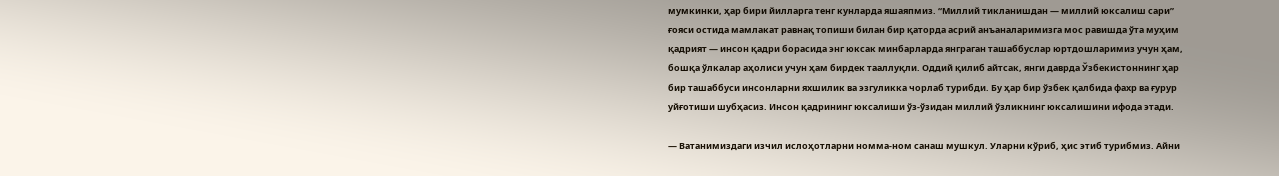мумкинки, ҳар бири йилларга тенг кунларда яшаяпмиз. “Миллий тикланишдан — миллий юксалиш сари” ғояси остида мамлакат равнақ топиши билан бир қаторда асрий анъаналаримизга мос равишда ўта муҳим қадрият — инсон қадри борасида энг юксак минбарларда янграган ташаббуслар юртдошларимиз учун ҳам, бошқа ўлкалар аҳолиси учун ҳам бирдек тааллуқли. Оддий қилиб айтсак, янги даврда Ўзбекистоннинг ҳар бир ташаббуси инсонларни яхшилик ва эзгуликка чорлаб турибди. Бу ҳар бир ўзбек қалбида фахр ва ғурур уйғотиши шубҳасиз. Инсон қадрининг юксалиши ўз-ўзидан миллий ўзликнинг юксалишини ифода этади.

— Ватанимиздаги изчил ислоҳотларни номма-ном санаш мушкул. Уларни кўриб, ҳис этиб турибмиз. Айни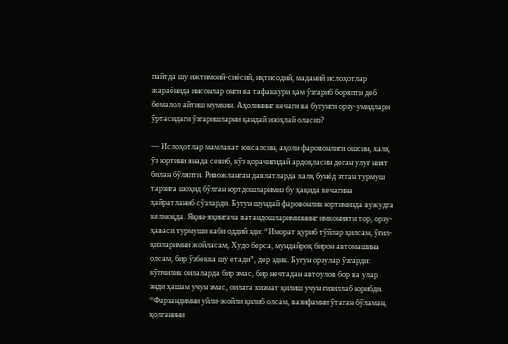пайтда шу ижтимоий-сиёсий, иқтисодий, маданий ислоҳотлар жараёнида инсонлар онги ва тафаккури ҳам ўзгариб боряпти деб бемалол айтиш мумкин. Аҳолининг кечаги ва бугунги орзу-умидлари ўртасидаги ўзгаришларни қандай изоҳлай оласиз?

— Ислоҳотлар мамлакат юксалсин, аҳоли фаровонлиги ошсин, халқ ўз юртини янада севиб, кўз қорачиғидай ардоқласин деган улуғ ният билан бўляпти. Ривожланган давлатларда халқ бунёд этган турмуш тарзига шоҳид бўлган юртдошларимиз бу ҳақида кечагина ҳайратланиб сўзларди. Бугун шундай фаровонлик юртимизда вужудга келмоқда. Яқин-яқингача ватандошларимизнинг имконияти тор, орзу-ҳаваси турмуши каби оддий эди: “Иморат қуриб тўйлар қилсам, ўғил- қизларимни жойласам, Худо берса, мундайроқ бирон автомашина олсам, бир ўзбекка шу етади”, дер эдик. Бугун орзулар ўзгарди: кўпчилик оилаларда бир эмас, бир нечтадан автоулов бор ва улар энди ҳашам учун эмас, оилага хизмат қилиш учун ғизиллаб юрибди. “Фарзандимни уйли-жойли қилиб олсам, вазифамни ўтаган бўламан, қолганини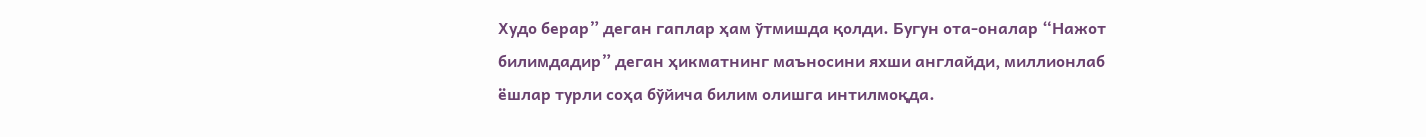Худо берар” деган гаплар ҳам ўтмишда қолди. Бугун ота-оналар “Нажот билимдадир” деган ҳикматнинг маъносини яхши англайди, миллионлаб ёшлар турли соҳа бўйича билим олишга интилмоқда.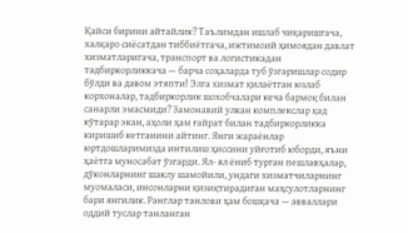Қайси бирини айтайлик? Таълимдан ишлаб чиқаришгача, халқаро сиёсатдан тиббиётгача, ижтимоий ҳимоядан давлат хизматларигача, транспорт ва логистикадан тадбиркорликкача — барча соҳаларда туб ўзгаришлар содир бўлди ва давом этяпти! Элга хизмат қилаётган юзлаб корхоналар, тадбиркорлик шохобчалари кеча бармоқ билан санарли эмасмиди? Замонавий улкан комплекслар қад кўтарар экан, аҳоли ҳам ғайрат билан тадбиркорликка киришиб кетганини айтинг. Янги жараёнлар юртдошларимизда интилиш ҳиссини уйғотиб юборди, яъни ҳаётга муносабат ўзгарди. Ял- ял ёниб турган пешлавҳалар, дўконларнинг шаклу шамойили, ундаги хизматчиларнинг муомаласи, инсонларни қизиқтирадиган маҳсулотларнинг бари янгилик. Ранглар танлови ҳам бошқача — авваллари оддий туслар танланган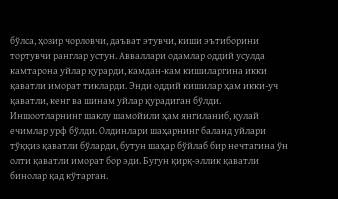бўлса, ҳозир чорловчи, даъват этувчи, киши эътиборини тортувчи ранглар устун. Авваллари одамлар оддий усулда камтарона уйлар қурарди, камдан-кам кишиларгина икки қаватли иморат тикларди. Энди оддий кишилар ҳам икки-уч қаватли, кенг ва шинам уйлар қурадиган бўлди. Иншоотларнинг шаклу шамойили ҳам янгиланиб, қулай ечимлар урф бўлди. Олдинлари шаҳарнинг баланд уйлари тўққиз қаватли бўларди, бутун шаҳар бўйлаб бир нечтагина ўн олти қаватли иморат бор эди. Бугун қирқ-эллик қаватли бинолар қад кўтарган.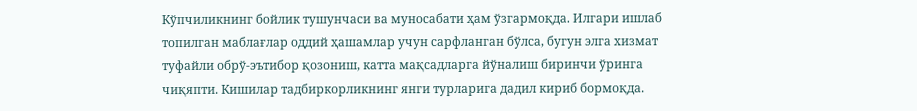Кўпчиликнинг бойлик тушунчаси ва муносабати ҳам ўзгармоқда. Илгари ишлаб топилган маблағлар оддий ҳашамлар учун сарфланган бўлса, бугун элга хизмат туфайли обрў-эътибор қозониш, катта мақсадларга йўналиш биринчи ўринга чиқяпти. Кишилар тадбиркорликнинг янги турларига дадил кириб бормоқда.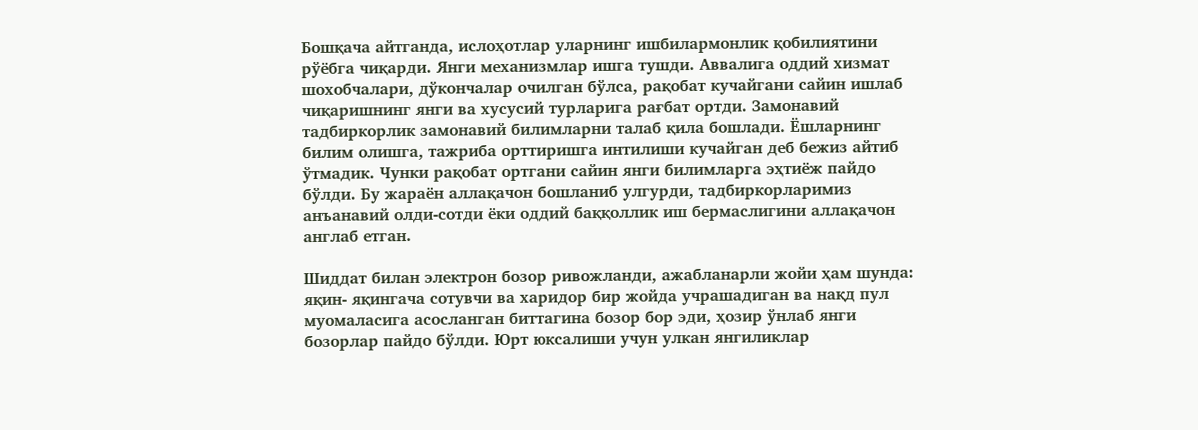Бошқача айтганда, ислоҳотлар уларнинг ишбилармонлик қобилиятини рўёбга чиқарди. Янги механизмлар ишга тушди. Аввалига оддий хизмат шохобчалари, дўкончалар очилган бўлса, рақобат кучайгани сайин ишлаб чиқаришнинг янги ва хусусий турларига рағбат ортди. Замонавий тадбиркорлик замонавий билимларни талаб қила бошлади. Ёшларнинг билим олишга, тажриба орттиришга интилиши кучайган деб бежиз айтиб ўтмадик. Чунки рақобат ортгани сайин янги билимларга эҳтиёж пайдо бўлди. Бу жараён аллақачон бошланиб улгурди, тадбиркорларимиз анъанавий олди-сотди ёки оддий баққоллик иш бермаслигини аллақачон англаб етган.

Шиддат билан электрон бозор ривожланди, ажабланарли жойи ҳам шунда: яқин- яқингача сотувчи ва харидор бир жойда учрашадиган ва нақд пул муомаласига асосланган биттагина бозор бор эди, ҳозир ўнлаб янги бозорлар пайдо бўлди. Юрт юксалиши учун улкан янгиликлар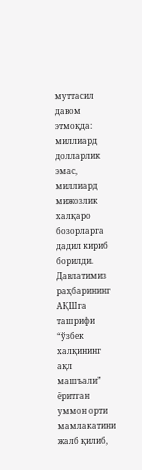муттасил давом этмоқда: миллиард долларлик эмас, миллиард мижозлик халқаро бозорларга дадил кириб борилди. Давлатимиз раҳбарининг АҚШга ташрифи “ўзбек халқининг ақл машъали” ёритган уммон орти мамлакатини жалб қилиб,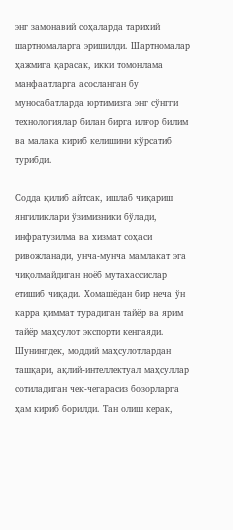энг замонавий соҳаларда тарихий шартномаларга эришилди. Шартномалар ҳажмига қарасак, икки томонлама манфаатларга асосланган бу муносабатларда юртимизга энг сўнгги технологиялар билан бирга илғор билим ва малака кириб келишини кўрсатиб турибди.

Содда қилиб айтсак, ишлаб чиқариш янгиликлари ўзимизники бўлади, инфратузилма ва хизмат соҳаси ривожланади, унча-мунча мамлакат эга чиқолмайдиган ноёб мутахассислар етишиб чиқади. Хомашёдан бир неча ўн карра қиммат турадиган тайёр ва ярим тайёр маҳсулот экспорти кенгаяди. Шунингдек, моддий маҳсулотлардан ташқари, ақлий-интеллектуал маҳсуллар сотиладиган чек-чегарасиз бозорларга ҳам кириб борилди. Тан олиш керак,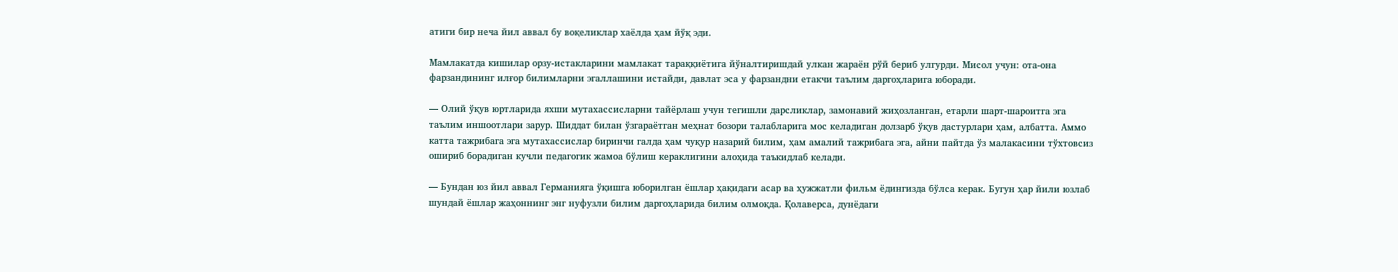атиги бир неча йил аввал бу воқеликлар хаёлда ҳам йўқ эди.

Мамлакатда кишилар орзу-истакларини мамлакат тараққиётига йўналтиришдай улкан жараён рўй бериб улгурди. Мисол учун: ота-она фарзандининг илғор билимларни эгаллашини истайди, давлат эса у фарзандни етакчи таълим даргоҳларига юборади.

— Олий ўқув юртларида яхши мутахассисларни тайёрлаш учун тегишли дарсликлар, замонавий жиҳозланган, етарли шарт-шароитга эга таълим иншоотлари зарур. Шиддат билан ўзгараётган меҳнат бозори талабларига мос келадиган долзарб ўқув дастурлари ҳам, албатта. Аммо катта тажрибага эга мутахассислар биринчи галда ҳам чуқур назарий билим, ҳам амалий тажрибага эга, айни пайтда ўз малакасини тўхтовсиз ошириб борадиган кучли педагогик жамоа бўлиш кераклигини алоҳида таъкидлаб келади.

— Бундан юз йил аввал Германияга ўқишга юборилган ёшлар ҳақидаги асар ва ҳужжатли фильм ёдингизда бўлса керак. Бугун ҳар йили юзлаб шундай ёшлар жаҳоннинг энг нуфузли билим даргоҳларида билим олмоқда. Қолаверса, дунёдаги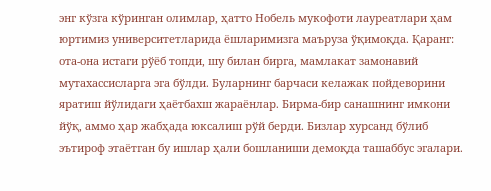энг кўзга кўринган олимлар, ҳатто Нобель мукофоти лауреатлари ҳам юртимиз университетларида ёшларимизга маъруза ўқимоқда. Қаранг: ота-она истаги рўёб топди, шу билан бирга, мамлакат замонавий мутахассисларга эга бўлди. Буларнинг барчаси келажак пойдеворини яратиш йўлидаги ҳаётбахш жараёнлар. Бирма-бир санашнинг имкони йўқ, аммо ҳар жабҳада юксалиш рўй берди. Бизлар хурсанд бўлиб эътироф этаётган бу ишлар ҳали бошланиши демоқда ташаббус эгалари.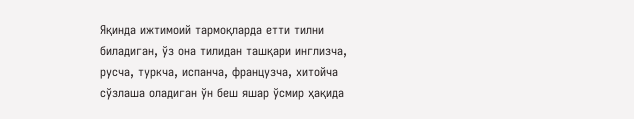Яқинда ижтимоий тармоқларда етти тилни биладиган, ўз она тилидан ташқари инглизча, русча, туркча, испанча, французча, хитойча сўзлаша оладиган ўн беш яшар ўсмир ҳақида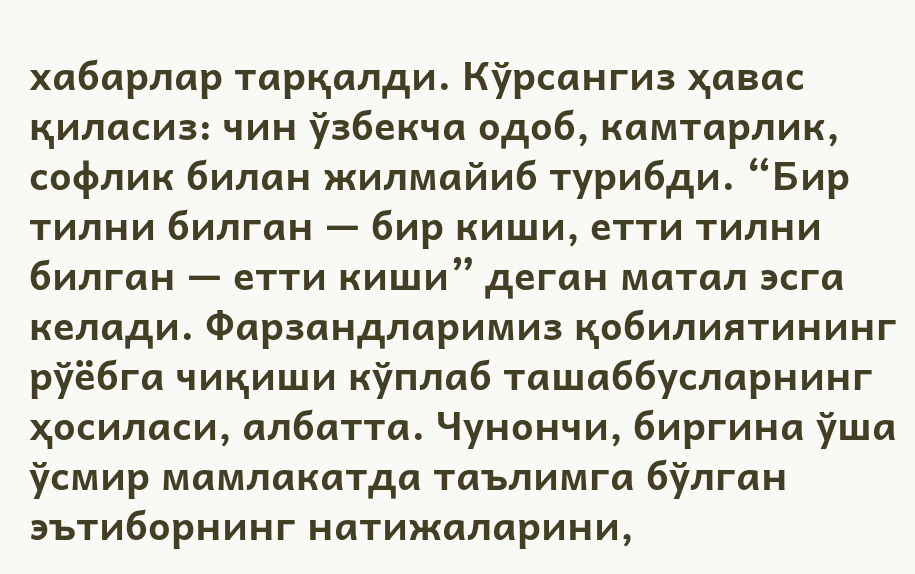хабарлар тарқалди. Кўрсангиз ҳавас қиласиз: чин ўзбекча одоб, камтарлик, софлик билан жилмайиб турибди. “Бир тилни билган — бир киши, етти тилни билган — етти киши” деган матал эсга келади. Фарзандларимиз қобилиятининг рўёбга чиқиши кўплаб ташаббусларнинг ҳосиласи, албатта. Чунончи, биргина ўша ўсмир мамлакатда таълимга бўлган эътиборнинг натижаларини,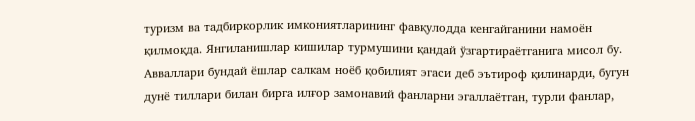туризм ва тадбиркорлик имкониятларининг фавқулодда кенгайганини намоён қилмоқда. Янгиланишлар кишилар турмушини қандай ўзгартираётганига мисол бу. Авваллари бундай ёшлар салкам ноёб қобилият эгаси деб эътироф қилинарди, бугун дунё тиллари билан бирга илғор замонавий фанларни эгаллаётган, турли фанлар,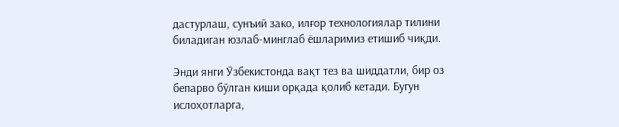дастурлаш, сунъий зако, илғор технологиялар тилини биладиган юзлаб-минглаб ёшларимиз етишиб чиқди.

Энди янги Ўзбекистонда вақт тез ва шиддатли, бир оз бепарво бўлган киши орқада қолиб кетади. Бугун ислоҳотларга,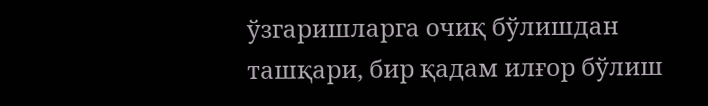ўзгаришларга очиқ бўлишдан ташқари, бир қадам илғор бўлиш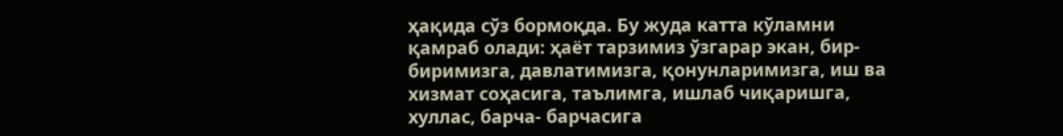ҳақида сўз бормоқда. Бу жуда катта кўламни қамраб олади: ҳаёт тарзимиз ўзгарар экан, бир-биримизга, давлатимизга, қонунларимизга, иш ва хизмат соҳасига, таълимга, ишлаб чиқаришга, хуллас, барча- барчасига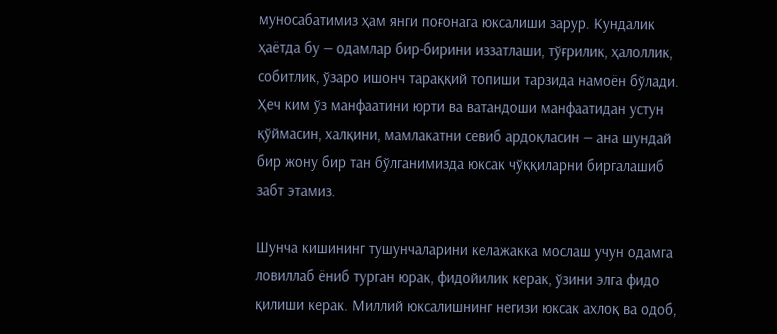муносабатимиз ҳам янги поғонага юксалиши зарур. Кундалик ҳаётда бу — одамлар бир-бирини иззатлаши, тўғрилик, ҳалоллик, собитлик, ўзаро ишонч тараққий топиши тарзида намоён бўлади. Ҳеч ким ўз манфаатини юрти ва ватандоши манфаатидан устун қўймасин, халқини, мамлакатни севиб ардоқласин — ана шундай бир жону бир тан бўлганимизда юксак чўққиларни биргалашиб забт этамиз.

Шунча кишининг тушунчаларини келажакка мослаш учун одамга ловиллаб ёниб турган юрак, фидойилик керак, ўзини элга фидо қилиши керак. Миллий юксалишнинг негизи юксак ахлоқ ва одоб,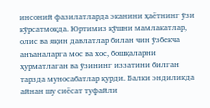инсоний фазилатларда эканини ҳаётнинг ўзи кўрсатмоқда. Юртимиз қўшни мамлакатлар, олис ва яқин давлатлар билан чин ўзбекча анъаналарга мос ва хос, бошқаларни ҳурматлаган ва ўзининг иззатини билган тарзда муносабатлар қурди. Балки эндиликда айнан шу сиёсат туфайли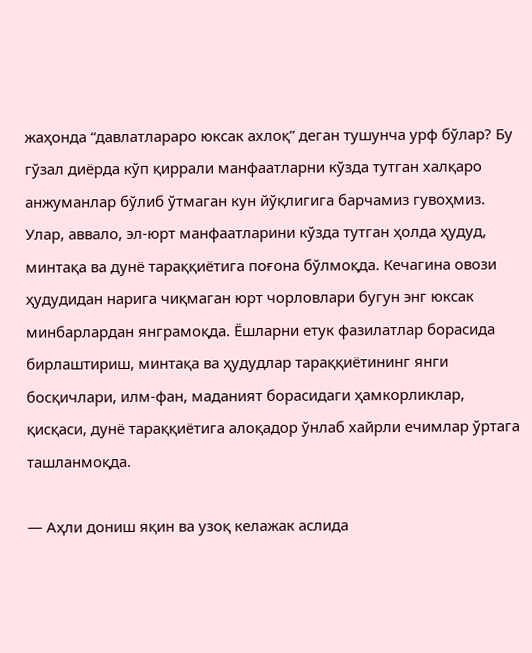жаҳонда “давлатлараро юксак ахлоқ” деган тушунча урф бўлар? Бу гўзал диёрда кўп қиррали манфаатларни кўзда тутган халқаро анжуманлар бўлиб ўтмаган кун йўқлигига барчамиз гувоҳмиз. Улар, аввало, эл-юрт манфаатларини кўзда тутган ҳолда ҳудуд, минтақа ва дунё тараққиётига поғона бўлмоқда. Кечагина овози ҳудудидан нарига чиқмаган юрт чорловлари бугун энг юксак минбарлардан янграмоқда. Ёшларни етук фазилатлар борасида бирлаштириш, минтақа ва ҳудудлар тараққиётининг янги босқичлари, илм-фан, маданият борасидаги ҳамкорликлар, қисқаси, дунё тараққиётига алоқадор ўнлаб хайрли ечимлар ўртага ташланмоқда.

— Аҳли дониш яқин ва узоқ келажак аслида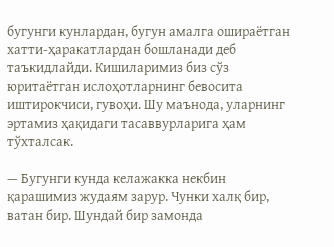бугунги кунлардан, бугун амалга ошираётган хатти-ҳаракатлардан бошланади деб таъкидлайди. Кишиларимиз биз сўз юритаётган ислоҳотларнинг бевосита иштирокчиси, гувоҳи. Шу маънода, уларнинг эртамиз ҳақидаги тасаввурларига ҳам тўхталсак.

— Бугунги кунда келажакка некбин қарашимиз жудаям зарур. Чунки халқ бир, ватан бир. Шундай бир замонда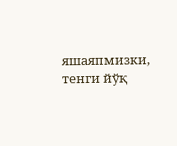яшаяпмизки, тенги йўқ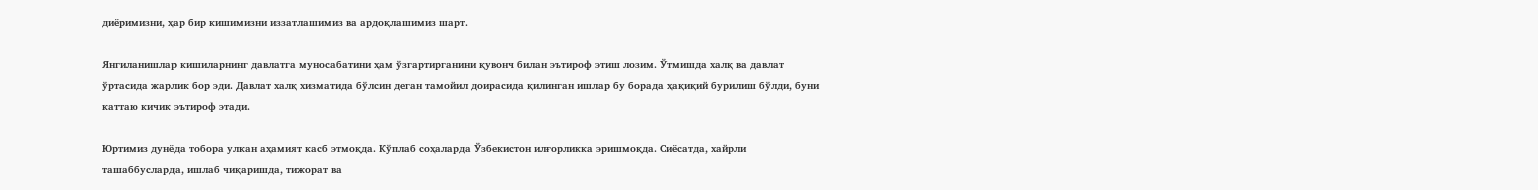диёримизни, ҳар бир кишимизни иззатлашимиз ва ардоқлашимиз шарт.

Янгиланишлар кишиларнинг давлатга муносабатини ҳам ўзгартирганини қувонч билан эътироф этиш лозим. Ўтмишда халқ ва давлат ўртасида жарлик бор эди. Давлат халқ хизматида бўлсин деган тамойил доирасида қилинган ишлар бу борада ҳақиқий бурилиш бўлди, буни каттаю кичик эътироф этади.

Юртимиз дунёда тобора улкан аҳамият касб этмоқда. Кўплаб соҳаларда Ўзбекистон илғорликка эришмоқда. Сиёсатда, хайрли ташаббусларда, ишлаб чиқаришда, тижорат ва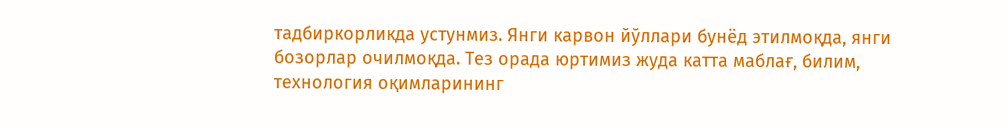тадбиркорликда устунмиз. Янги карвон йўллари бунёд этилмоқда, янги бозорлар очилмоқда. Тез орада юртимиз жуда катта маблағ, билим, технология оқимларининг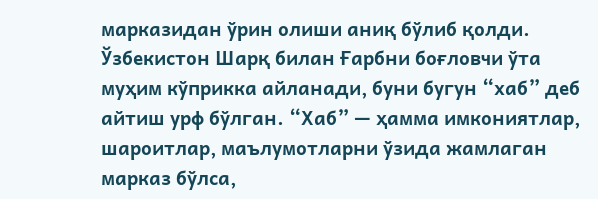марказидан ўрин олиши аниқ бўлиб қолди. Ўзбекистон Шарқ билан Ғарбни боғловчи ўта муҳим кўприкка айланади, буни бугун “хаб” деб айтиш урф бўлган. “Хаб” — ҳамма имкониятлар, шароитлар, маълумотларни ўзида жамлаган марказ бўлса,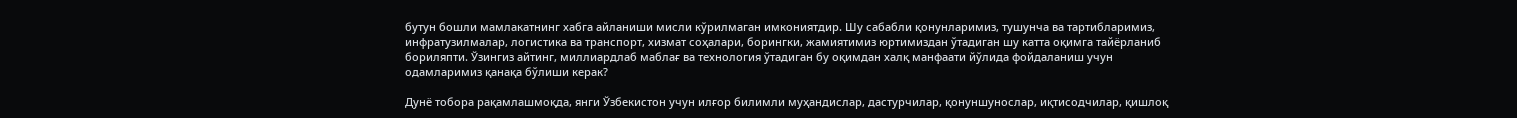бутун бошли мамлакатнинг хабга айланиши мисли кўрилмаган имкониятдир. Шу сабабли қонунларимиз, тушунча ва тартибларимиз, инфратузилмалар, логистика ва транспорт, хизмат соҳалари, борингки, жамиятимиз юртимиздан ўтадиган шу катта оқимга тайёрланиб бориляпти. Ўзингиз айтинг, миллиардлаб маблағ ва технология ўтадиган бу оқимдан халқ манфаати йўлида фойдаланиш учун одамларимиз қанақа бўлиши керак?

Дунё тобора рақамлашмоқда, янги Ўзбекистон учун илғор билимли муҳандислар, дастурчилар, қонуншунослар, иқтисодчилар, қишлоқ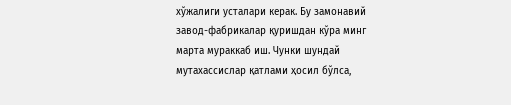хўжалиги усталари керак. Бу замонавий завод-фабрикалар қуришдан кўра минг марта мураккаб иш. Чунки шундай мутахассислар қатлами ҳосил бўлса,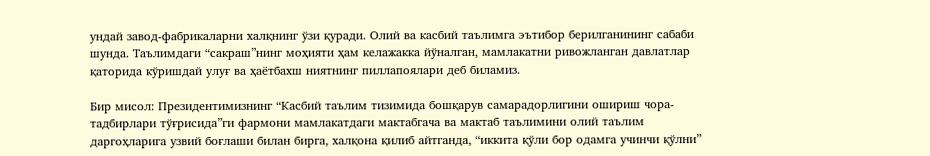ундай завод-фабрикаларни халқнинг ўзи қуради. Олий ва касбий таълимга эътибор берилганининг сабаби шунда. Таълимдаги “сакраш”нинг моҳияти ҳам келажакка йўналган, мамлакатни ривожланган давлатлар қаторида кўришдай улуғ ва ҳаётбахш ниятнинг пиллапоялари деб биламиз.

Бир мисол: Президентимизнинг “Касбий таълим тизимида бошқарув самарадорлигини ошириш чора-тадбирлари тўғрисида”ги фармони мамлакатдаги мактабгача ва мактаб таълимини олий таълим даргоҳларига узвий боғлаши билан бирга, халқона қилиб айтганда, “иккита қўли бор одамга учинчи қўлни”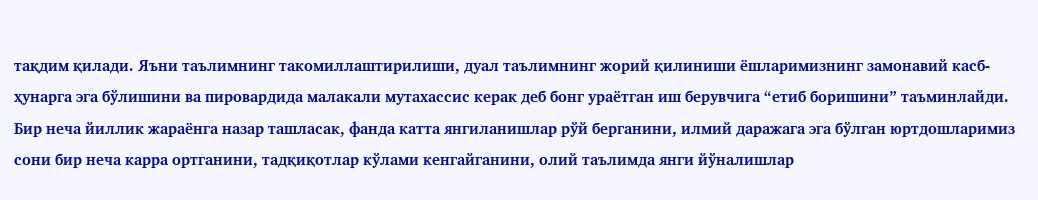тақдим қилади. Яъни таълимнинг такомиллаштирилиши, дуал таълимнинг жорий қилиниши ёшларимизнинг замонавий касб- ҳунарга эга бўлишини ва пировардида малакали мутахассис керак деб бонг ураётган иш берувчига “етиб боришини” таъминлайди. Бир неча йиллик жараёнга назар ташласак, фанда катта янгиланишлар рўй берганини, илмий даражага эга бўлган юртдошларимиз сони бир неча карра ортганини, тадқиқотлар кўлами кенгайганини, олий таълимда янги йўналишлар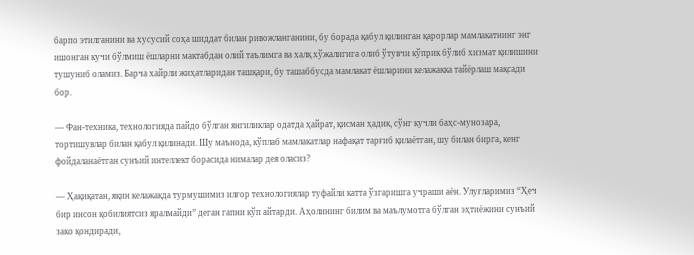барпо этилганини ва хусусий соҳа шиддат билан ривожланганини, бу борада қабул қилинган қарорлар мамлакатнинг энг ишонган кучи бўлмиш ёшларни мактабдан олий таълимга ва халқ хўжалигига олиб ўтувчи кўприк бўлиб хизмат қилишини тушуниб оламиз. Барча хайрли жиҳатларидан ташқари, бу ташаббусда мамлакат ёшларини келажакка тайёрлаш мақсади бор.

— Фан-техника, технологияда пайдо бўлган янгиликлар одатда ҳайрат, қисман ҳадик, сўнг кучли баҳс-мунозара, тортишувлар билан қабул қилинади. Шу маънода, кўплаб мамлакатлар нафақат тарғиб қилаётган, шу билан бирга, кенг фойдаланаётган сунъий интеллект борасида нималар дея оласиз?

— Ҳақиқатан, яқин келажакда турмушимиз илғор технологиялар туфайли катта ўзгаришга учраши аён. Улуғларимиз “Ҳеч бир инсон қобилиятсиз яралмайди” деган гапни кўп айтарди. Аҳолининг билим ва маълумотга бўлган эҳтиёжини сунъий зако қондиради,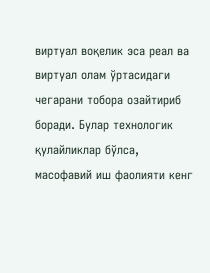виртуал воқелик эса реал ва виртуал олам ўртасидаги чегарани тобора озайтириб боради. Булар технологик қулайликлар бўлса, масофавий иш фаолияти кенг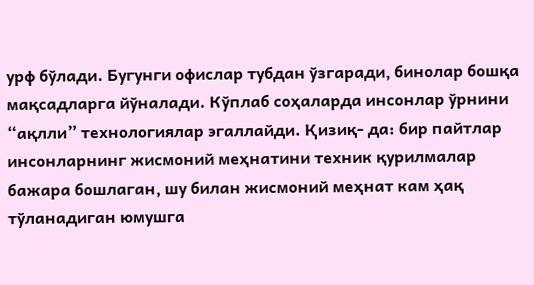урф бўлади. Бугунги офислар тубдан ўзгаради, бинолар бошқа мақсадларга йўналади. Кўплаб соҳаларда инсонлар ўрнини “ақлли” технологиялар эгаллайди. Қизиқ- да: бир пайтлар инсонларнинг жисмоний меҳнатини техник қурилмалар бажара бошлаган, шу билан жисмоний меҳнат кам ҳақ тўланадиган юмушга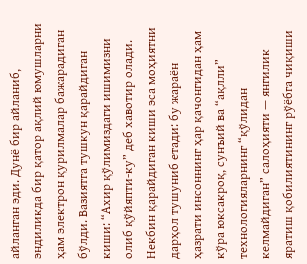айланган эди. Дунё бир айланиб, эндиликда бир қатор ақлий юмушларни ҳам электрон қурилмалар бажарадиган бўлди. Вазиятга тушкун қарайдиган киши: “Ахир қўлимиздаги ишимизни олиб қўйяпти-ку” деб хавотир олади. Некбин қарайдиган киши эса моҳиятни дарҳол тушуниб етади: бу жараён ҳазрати инсоннинг ҳар қачонгидан ҳам кўра юксакроқ, сунъий ва “ақлли” технологияларнинг “қўлидан келмайдиган” салоҳияти — янгилик яратиш қобилиятининг рўёбга чиқиши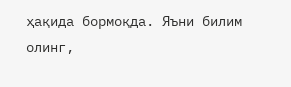ҳақида бормоқда. Яъни билим олинг,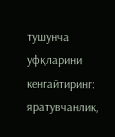тушунча уфқларини кенгайтиринг: яратувчанлик,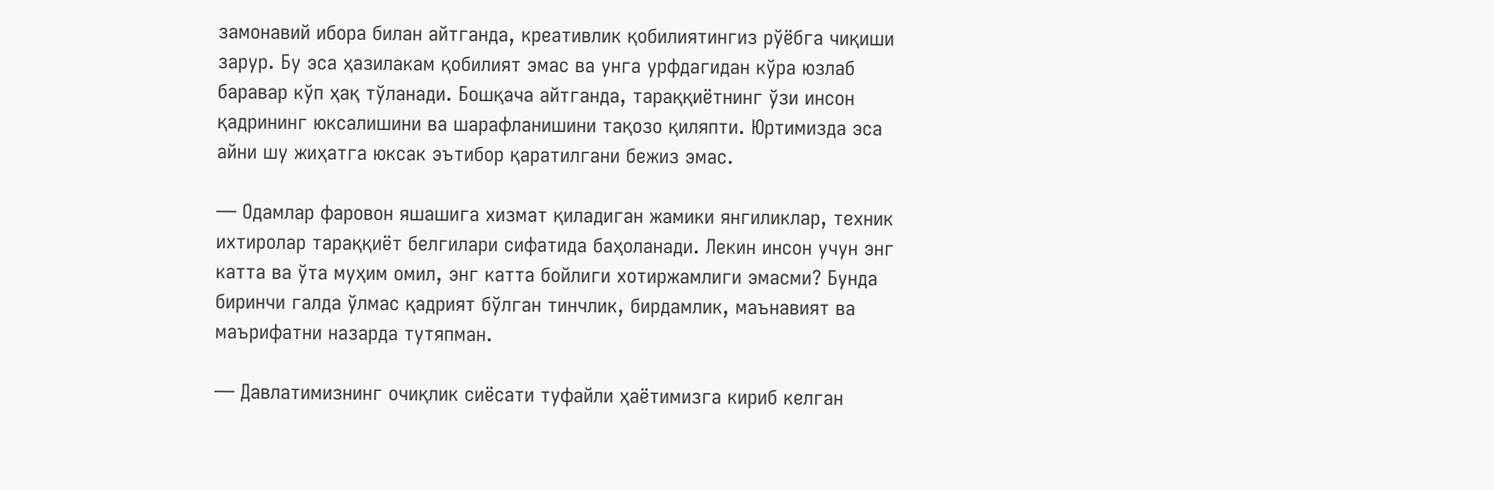замонавий ибора билан айтганда, креативлик қобилиятингиз рўёбга чиқиши зарур. Бу эса ҳазилакам қобилият эмас ва унга урфдагидан кўра юзлаб баравар кўп ҳақ тўланади. Бошқача айтганда, тараққиётнинг ўзи инсон қадрининг юксалишини ва шарафланишини тақозо қиляпти. Юртимизда эса айни шу жиҳатга юксак эътибор қаратилгани бежиз эмас.

— Одамлар фаровон яшашига хизмат қиладиган жамики янгиликлар, техник ихтиролар тараққиёт белгилари сифатида баҳоланади. Лекин инсон учун энг катта ва ўта муҳим омил, энг катта бойлиги хотиржамлиги эмасми? Бунда биринчи галда ўлмас қадрият бўлган тинчлик, бирдамлик, маънавият ва маърифатни назарда тутяпман.

— Давлатимизнинг очиқлик сиёсати туфайли ҳаётимизга кириб келган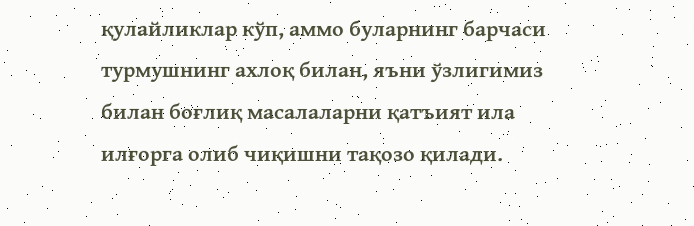қулайликлар кўп, аммо буларнинг барчаси турмушнинг ахлоқ билан, яъни ўзлигимиз билан боғлиқ масалаларни қатъият ила илғорга олиб чиқишни тақозо қилади.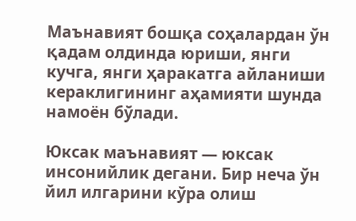Маънавият бошқа соҳалардан ўн қадам олдинда юриши, янги кучга, янги ҳаракатга айланиши кераклигининг аҳамияти шунда намоён бўлади.

Юксак маънавият — юксак инсонийлик дегани. Бир неча ўн йил илгарини кўра олиш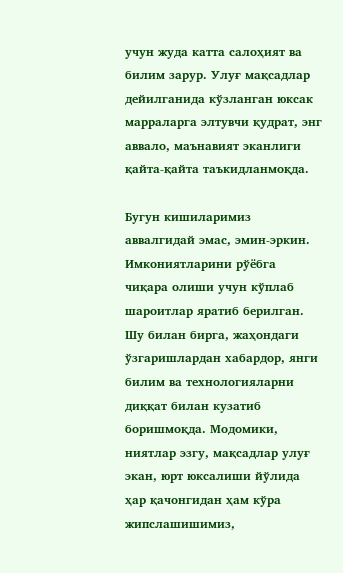учун жуда катта салоҳият ва билим зарур. Улуғ мақсадлар дейилганида кўзланган юксак марраларга элтувчи қудрат, энг аввало, маънавият эканлиги қайта-қайта таъкидланмоқда.

Бугун кишиларимиз аввалгидай эмас, эмин-эркин. Имкониятларини рўёбга чиқара олиши учун кўплаб шароитлар яратиб берилган. Шу билан бирга, жаҳондаги ўзгаришлардан хабардор, янги билим ва технологияларни диққат билан кузатиб боришмоқда. Модомики, ниятлар эзгу, мақсадлар улуғ экан, юрт юксалиши йўлида ҳар қачонгидан ҳам кўра жипслашишимиз,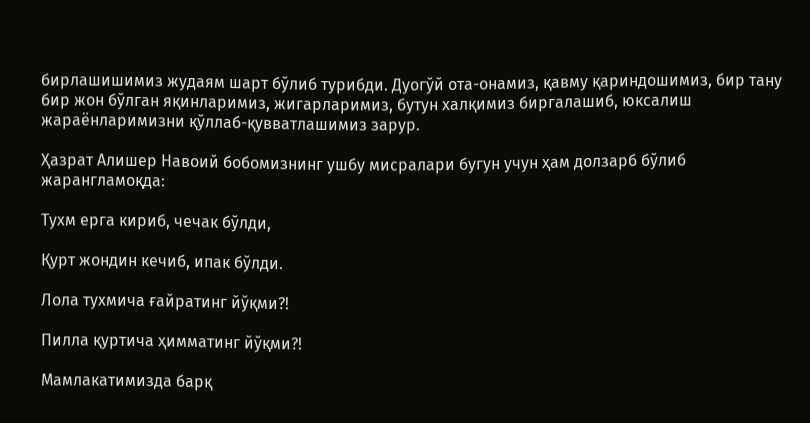бирлашишимиз жудаям шарт бўлиб турибди. Дуогўй ота-онамиз, қавму қариндошимиз, бир тану бир жон бўлган яқинларимиз, жигарларимиз, бутун халқимиз биргалашиб, юксалиш жараёнларимизни қўллаб-қувватлашимиз зарур.

Ҳазрат Алишер Навоий бобомизнинг ушбу мисралари бугун учун ҳам долзарб бўлиб жарангламоқда:

Тухм ерга кириб, чечак бўлди,

Қурт жондин кечиб, ипак бўлди.

Лола тухмича ғайратинг йўқми?!

Пилла қуртича ҳимматинг йўқми?!

Мамлакатимизда барқ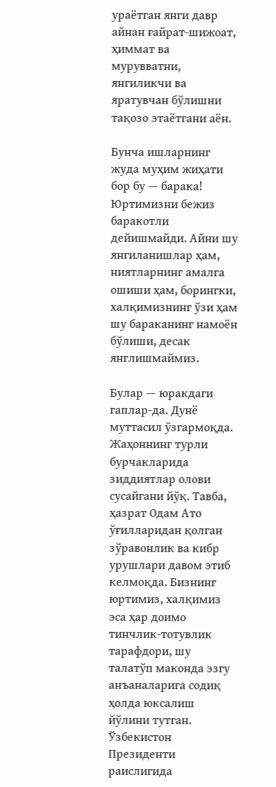ураётган янги давр айнан ғайрат-шижоат, ҳиммат ва мурувватни, янгиликчи ва яратувчан бўлишни тақозо этаётгани аён.

Бунча ишларнинг жуда муҳим жиҳати бор бу — барака! Юртимизни бежиз баракотли дейишмайди. Айни шу янгиланишлар ҳам, ниятларнинг амалга ошиши ҳам, борингки, халқимизнинг ўзи ҳам шу бараканинг намоён бўлиши, десак янглишмаймиз.

Булар — юракдаги гаплар-да. Дунё муттасил ўзгармоқда. Жаҳоннинг турли бурчакларида зиддиятлар олови сусайгани йўқ. Тавба, ҳазрат Одам Ато ўғилларидан қолган зўравонлик ва кибр урушлари давом этиб келмоқда. Бизнинг юртимиз, халқимиз эса ҳар доимо тинчлик-тотувлик тарафдори, шу талатўп маконда эзгу анъаналарига содиқ ҳолда юксалиш йўлини тутган. Ўзбекистон Президенти раислигида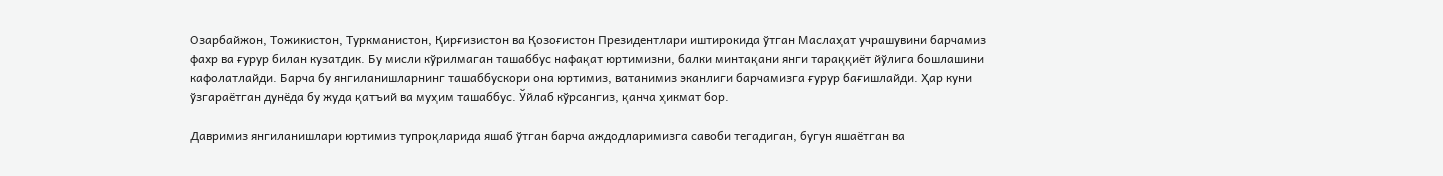Озарбайжон, Тожикистон, Туркманистон, Қирғизистон ва Қозоғистон Президентлари иштирокида ўтган Маслаҳат учрашувини барчамиз фахр ва ғурур билан кузатдик. Бу мисли кўрилмаган ташаббус нафақат юртимизни, балки минтақани янги тараққиёт йўлига бошлашини кафолатлайди. Барча бу янгиланишларнинг ташаббускори она юртимиз, ватанимиз эканлиги барчамизга ғурур бағишлайди. Ҳар куни ўзгараётган дунёда бу жуда қатъий ва муҳим ташаббус. Ўйлаб кўрсангиз, қанча ҳикмат бор.

Давримиз янгиланишлари юртимиз тупроқларида яшаб ўтган барча аждодларимизга савоби тегадиган, бугун яшаётган ва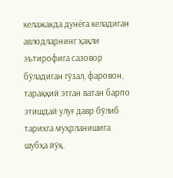келажакда дунёга келадиган авлодларнинг ҳақли эътирофига сазовор бўладиган гўзал, фаровон, тараққий этган ватан барпо этишдай улуғ давр бўлиб тарихга муҳрланишига шубҳа йўқ.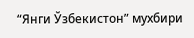“Янги Ўзбекистон” мухбири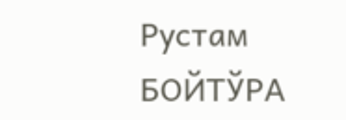Рустам БОЙТЎРА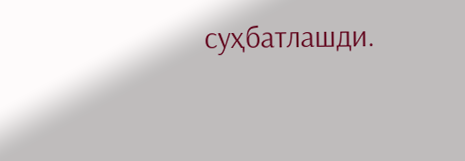суҳбатлашди.